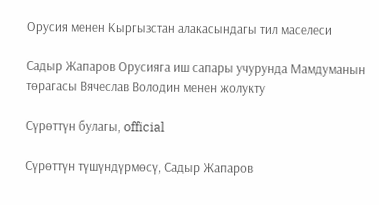Орусия менен Кыргызстан алакасындагы тил маселеси

Садыр Жапаров Орусияга иш сапары учурунда Мамдуманын төрагасы Вячеслав Володин менен жолукту

Сүрөттүн булагы, official

Сүрөттүн түшүндүрмөсү, Садыр Жапаров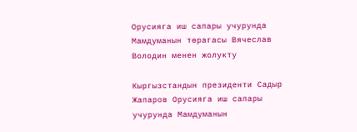Орусияга иш сапары учурунда Мамдуманын төрагасы Вячеслав Володин менен жолукту

Кыргызстандын президенти Садыр Жапаров Орусияга иш сапары учурунда Мамдуманын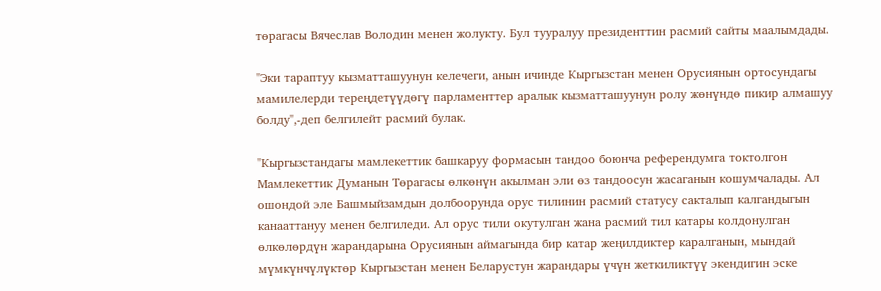төрагасы Вячеслав Володин менен жолукту. Бул тууралуу президенттин расмий сайты маалымдады.

"Эки тараптуу кызматташуунун келечеги, анын ичинде Кыргызстан менен Орусиянын ортосундагы мамилелерди тереңдетүүдөгү парламенттер аралык кызматташуунун ролу жөнүндө пикир алмашуу болду",-деп белгилейт расмий булак.

"Кыргызстандагы мамлекеттик башкаруу формасын тандоо боюнча референдумга токтолгон Мамлекеттик Думанын Төрагасы өлкөнүн акылман эли өз тандоосун жасаганын кошумчалады. Ал ошондой эле Башмыйзамдын долбоорунда орус тилинин расмий статусу сакталып калгандыгын канааттануу менен белгиледи. Ал орус тили окутулган жана расмий тил катары колдонулган өлкөлөрдүн жарандарына Орусиянын аймагында бир катар жеңилдиктер каралганын, мындай мүмкүнчүлүктөр Кыргызстан менен Беларустун жарандары үчүн жеткиликтүү экендигин эске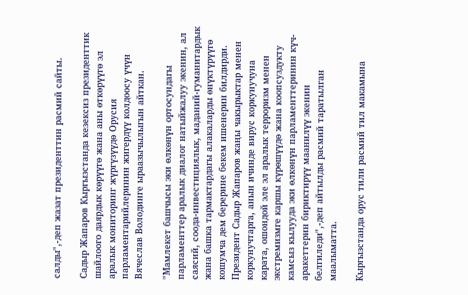салды",-деп жазат президенттин расмий сайты.

Садыр Жапаров Кыргызстанда кезексиз президенттик шайлоого даярдык көрүүгө жана аны өткөрүүгө эл аралык мониторинг жүргүзүүдө Орусия парламентарийлеринин жигердүү колдоосу үчүн Вячеслав Володинге ыраазычылыгын айткан.

"Мамлекет башчысы эки өлкөнүн ортосундагы парламенттер аралык диалог натыйжалуу экенин, ал саясий, соода-инвестициялык, маданий-гуманитардык жана башка тармактардагы алакаларды өнүктүрүүгө кошумча дем берерине бекем ишенерин билдирди. Президент Садыр Жапаров жаңы чакырыктар менен коркунучтарга, анын ичинде вирус коркунучуна карата, ошондой эле эл аралык терроризм менен экстремизмге каршы күрөшүүдө жана коопсуздукту камсыз кылууда эки өлкөнүн парламенттеринин күч-аракеттерин бириктирүү маанилүү экенин белгиледи",-деп айтылды расмий таратылган маалыматта.

Кыргызстанда орус тили расмий тил макамына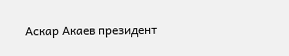Аскар Акаев президент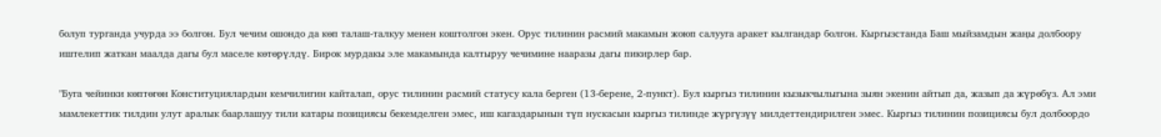болуп турганда учурда ээ болгон. Бул чечим ошондо да көп талаш-талкуу менен коштолгон экен. Орус тилинин расмий макамын жоюп салууга аракет кылгандар болгон. Кыргызстанда Баш мыйзамдын жаңы долбоору иштелип жаткан маалда дагы бул маселе көтөрүлдү. Бирок мурдакы эле макамында калтыруу чечимине нааразы дагы пикирлер бар.

"Буга чейинки көптөгөн Конституциялардын кемчилигин кайталап, орус тилинин расмий статусу кала берген (13-берене, 2-пункт). Бул кыргыз тилинин кызыкчылыгына зыян экенин айтып да, жазып да жүрөбүз. Ал эми мамлекеттик тилдин улут аралык баарлашуу тили катары позициясы бекемделген эмес, иш кагаздарынын түп нускасын кыргыз тилинде жүргүзүү милдеттендирилген эмес. Кыргыз тилинин позициясы бул долбоордо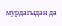мурдагыдан да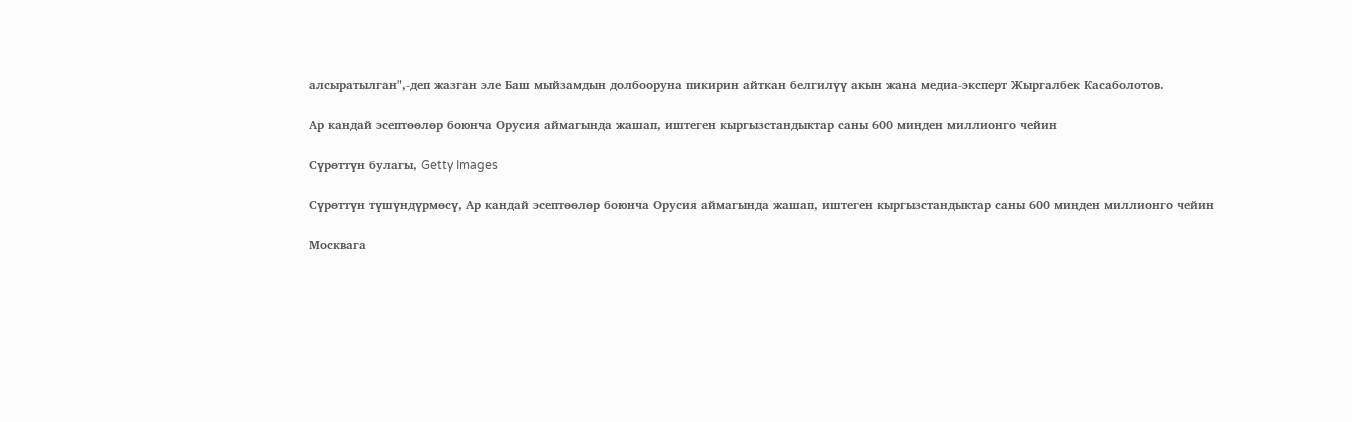алсыратылган",-деп жазган эле Баш мыйзамдын долбооруна пикирин айткан белгилүү акын жана медиа-эксперт Жыргалбек Касаболотов.

Ар кандай эсептөөлөр боюнча Орусия аймагында жашап, иштеген кыргызстандыктар саны 600 миңден миллионго чейин

Сүрөттүн булагы, Getty Images

Сүрөттүн түшүндүрмөсү, Ар кандай эсептөөлөр боюнча Орусия аймагында жашап, иштеген кыргызстандыктар саны 600 миңден миллионго чейин

Москвага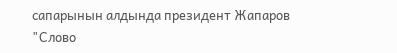сапарынын алдында президент Жапаров "Слово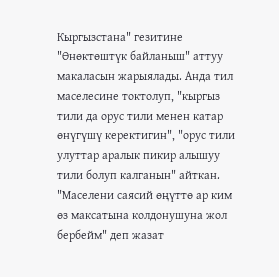Кыргызстана" гезитине "Өнөктөштүк байланыш" аттуу макаласын жарыялады. Анда тил маселесине токтолуп, "кыргыз тили да орус тили менен катар өнүгүшү керектигин", "орус тили улуттар аралык пикир алышуу тили болуп калганын" айткан. "Маселени саясий өңүттө ар ким өз максатына колдонушуна жол бербейм" деп жазат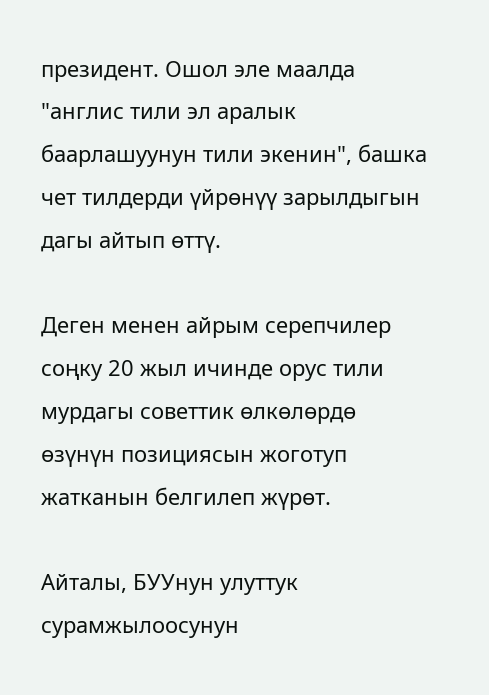президент. Ошол эле маалда "англис тили эл аралык баарлашуунун тили экенин", башка чет тилдерди үйрөнүү зарылдыгын дагы айтып өттү.

Деген менен айрым серепчилер соңку 20 жыл ичинде орус тили мурдагы советтик өлкөлөрдө өзүнүн позициясын жоготуп жатканын белгилеп жүрөт.

Айталы, БУУнун улуттук сурамжылоосунун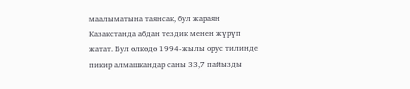маалыматына таянсак, бул жараян Казакстанда абдан тездик менен жүрүп жатат. Бул өлкөдө 1994-жылы орус тилинде пикир алмашкандар саны 33,7 пайызды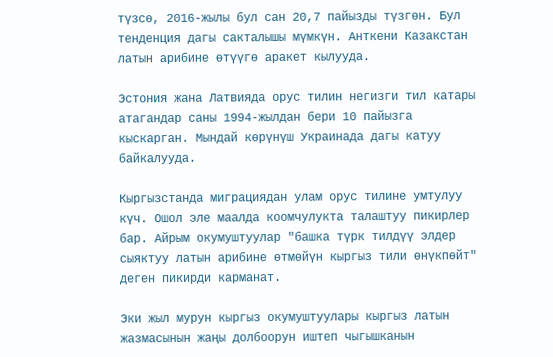түзсө, 2016-жылы бул сан 20,7 пайызды түзгөн. Бул тенденция дагы сакталышы мүмкүн. Анткени Казакстан латын арибине өтүүгө аракет кылууда.

Эстония жана Латвияда орус тилин негизги тил катары атагандар саны 1994-жылдан бери 10 пайызга кыскарган. Мындай көрүнүш Украинада дагы катуу байкалууда.

Кыргызстанда миграциядан улам орус тилине умтулуу күч. Ошол эле маалда коомчулукта талаштуу пикирлер бар. Айрым окумуштуулар "башка түрк тилдүү элдер сыяктуу латын арибине өтмөйүн кыргыз тили өнүкпөйт" деген пикирди карманат.

Эки жыл мурун кыргыз окумуштуулары кыргыз латын жазмасынын жаңы долбоорун иштеп чыгышканын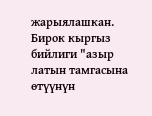жарыялашкан. Бирок кыргыз бийлиги "азыр латын тамгасына өтүүнүн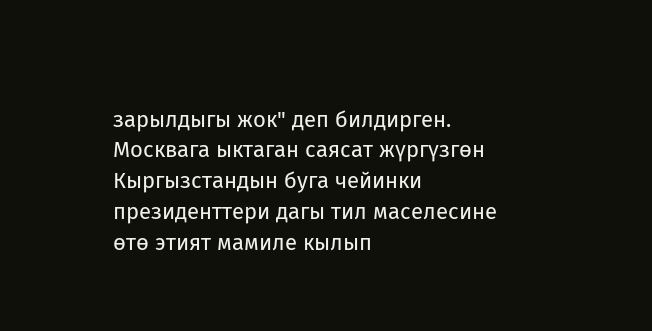зарылдыгы жок" деп билдирген. Москвага ыктаган саясат жүргүзгөн Кыргызстандын буга чейинки президенттери дагы тил маселесине өтө этият мамиле кылып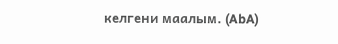келгени маалым. (AbA)